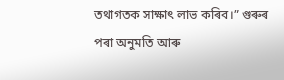তথাগতক সাক্ষাৎ লাভ কৰিব।” গুৰুৰ পৰা অনুমতি আৰু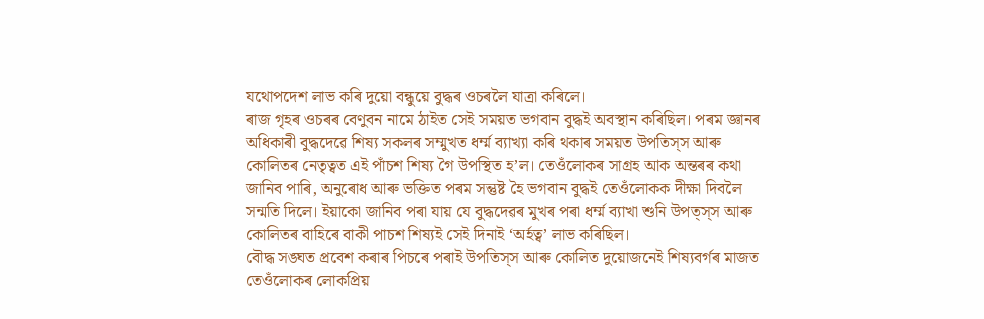যথোপদেশ লাভ কৰি দুয়ো বন্ধুয়ে বুদ্ধৰ ওচৰলৈ যাত্ৰা কৰিলে।
ৰাজ গৃহৰ ওচৰৰ বেণুবন নামে ঠাইত সেই সময়ত ভগবান বুদ্ধই অবস্থান কৰিছিল। পৰম জ্ঞানৰ অধিকাৰী বুদ্ধদেৱে শিষ্য সকলৰ সম্মুখত ধৰ্ম্ম ব্যাখ্যা কৰি থকাৰ সময়ত উপতিস্স আৰু কোলিতৰ নেতৃত্বত এই পাঁচশ শিষ্য গৈ উপস্থিত হ’ল। তেওঁলোকৰ সাগ্ৰহ আক অন্তৰৰ কথা জানিব পাৰি, অনুৰোধ আৰু ভক্তিত পৰম সন্তুষ্ট হৈ ভগবান বুদ্ধই তেওঁলোকক দীক্ষা দিবলৈ সন্মতি দিলে। ইয়াকো জানিব পৰা যায় যে বুদ্ধদেৱৰ মুখৰ পৰা ধৰ্ম্ম ব্যাখা শুনি উপত্স্স আৰু কোলিতৰ বাহিৰে বাকী পাচশ শিষ্যই সেই দিনাই ‘অৰ্হত্ব’ লাভ কৰিছিল।
বৌদ্ধ সঙ্ঘত প্ৰবেশ কৰাৰ পিচৰে পৰাই উপতিস্স আৰু কোলিত দুয়োজনেই শিষ্যবৰ্গৰ মাজত তেওঁলোকৰ লোকপ্ৰিয়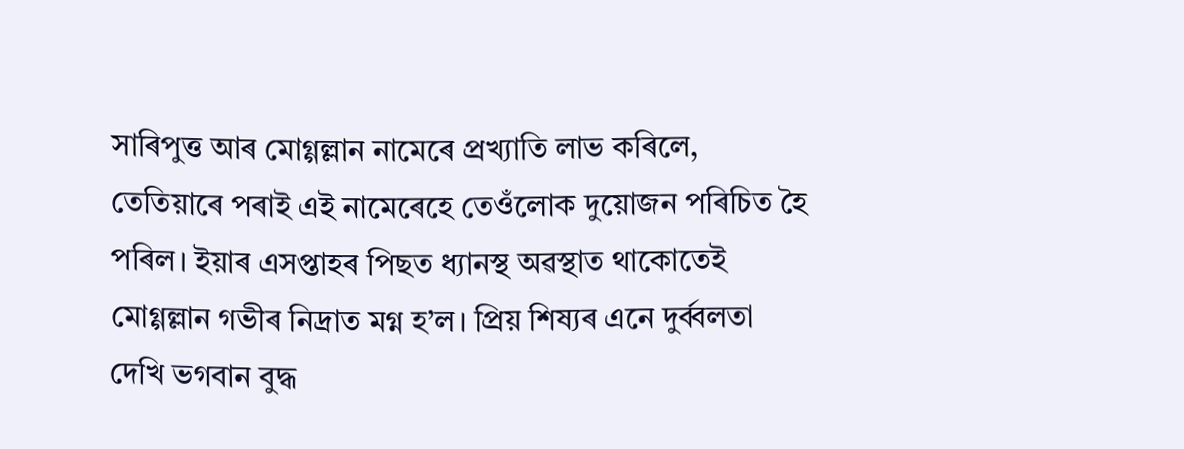সাৰিপুত্ত আৰ মোগ্গল্লান নামেৰে প্ৰখ্যাতি লাভ কৰিলে, তেতিয়াৰে পৰাই এই নামেৰেহে তেওঁলোক দুয়োজন পৰিচিত হৈ পৰিল। ইয়াৰ এসপ্তাহৰ পিছত ধ্যানস্থ অৱস্থাত থাকোতেই মোগ্গল্লান গভীৰ নিদ্ৰাত মগ্ন হ’ল। প্ৰিয় শিষ্যৰ এনে দুৰ্ব্বলতা দেখি ভগবান বুদ্ধ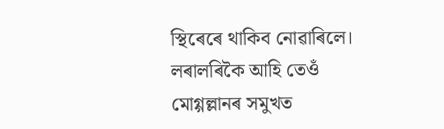স্থিৰেৰে থাকিব নোৱাৰিলে। লৰালৰিকৈ আহি তেওঁ মোগ্গল্লানৰ সমুখত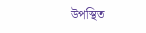উপস্থিত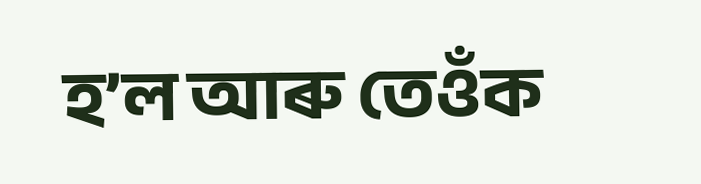হ’ল আৰু তেওঁক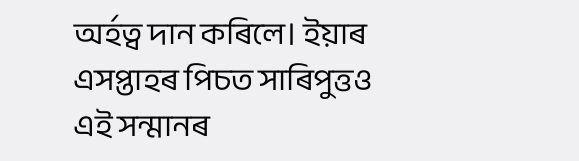অৰ্হত্ব দান কৰিলে। ইয়াৰ এসপ্তাহৰ পিচত সাৰিপুত্তও এই সন্মানৰ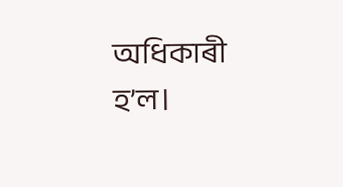অধিকাৰী হ’ল।